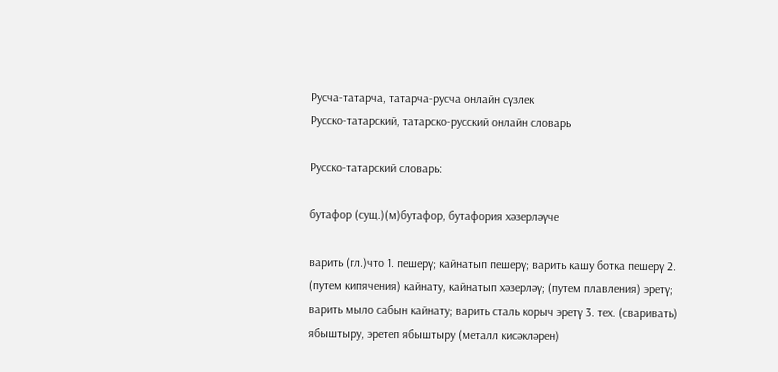Русча-татарча, татарча-русча онлайн сүзлек
Русско-татарский, татарско-русский онлайн словарь

Русско-татарский словарь:

бутафор (сущ.)(м)бутафор, бутафория хәзерләүче

варить (гл.)что 1. пешерү; кайнатып пешерү; варить кашу ботка пешерү 2. (путем кипячения) кайнату, кайнатып хәзерләү; (путем плавления) эретү; варить мыло сабын кайнату; варить сталь корыч эретү 3. тех. (сваривать) ябыштыру, эретеп ябыштыру (металл кисәкләрен)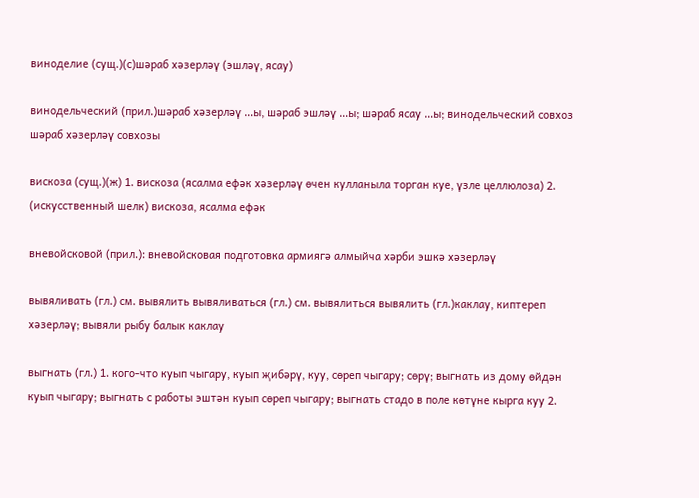виноделие (сущ.)(с)шәраб хәзерләү (эшләү, ясау)

винодельческий (прил.)шәраб хәзерләү …ы, шәраб эшләү …ы; шәраб ясау …ы; винодельческий совхоз шәраб хәзерләү совхозы

вискоза (сущ.)(ж) 1. вискоза (ясалма ефәк хәзерләү өчен кулланыла торган куе, үзле целлюлоза) 2. (искусственный шелк) вискоза, ясалма ефәк

вневойсковой (прил.): вневойсковая подготовка армиягә алмыйча хәрби эшкә хәзерләү

вывяливать (гл.) см. вывялить вывяливаться (гл.) см. вывялиться вывялить (гл.)каклау, киптереп хәзерләү; вывяли рыбу балык каклау

выгнать (гл.) 1. кого-что куып чыгару, куып җибәрү, куу, сөреп чыгару; сөрү; выгнать из дому өйдән куып чыгару; выгнать с работы эштән куып сөреп чыгару; выгнать стадо в поле көтүне кырга куу 2.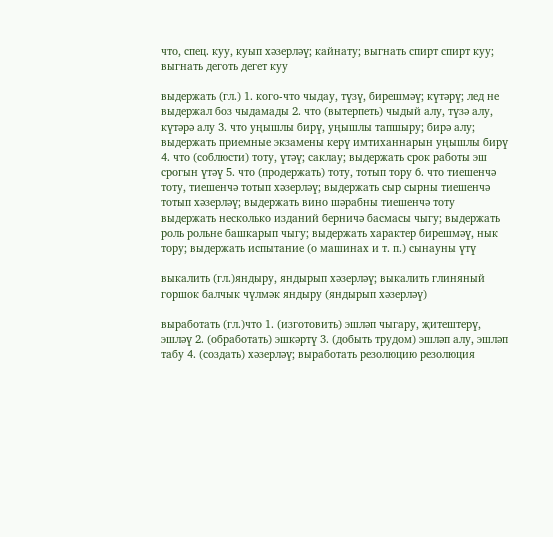что, спец. куу, куып хәзерләү; кайнату; выгнать спирт спирт куу; выгнать деготь дегет куу

выдержать (гл.) 1. кого-что чыдау, түзү, бирешмәү; күтәрү; лед не выдержал боз чыдамады 2. что (вытерпеть) чыдый алу, түзә алу, күтәрә алу 3. что уңышлы бирү, уңышлы тапшыру; бирә алу; выдержать приемные экзамены керү имтиханнарын уңышлы бирү 4. что (соблюсти) тоту, үтәү; саклау; выдержать срок работы эш срогын үтәү 5. что (продержать) тоту, тотып тору 6. что тиешенчә тоту, тиешенчә тотып хәзерләү; выдержать сыр сырны тиешенчә тотып хәзерләү; выдержать вино шәрабны тиешенчә тоту выдержать несколько изданий берничә басмасы чыгу; выдержать роль рольне башкарып чыгу; выдержать характер бирешмәү, нык тору; выдержать испытание (о машинах и т. п.) сынауны үтү

выкалить (гл.)яндыру, яндырып хәзерләү; выкалить глиняный горшок балчык чүлмәк яндыру (яндырып хәзерләү)

выработать (гл.)что 1. (изготовить) эшләп чыгару, җитештерү, эшләү 2. (обработать) эшкәртү 3. (добыть трудом) эшләп алу, эшләп табу 4. (создать) хәзерләү; выработать резолюцию резолюция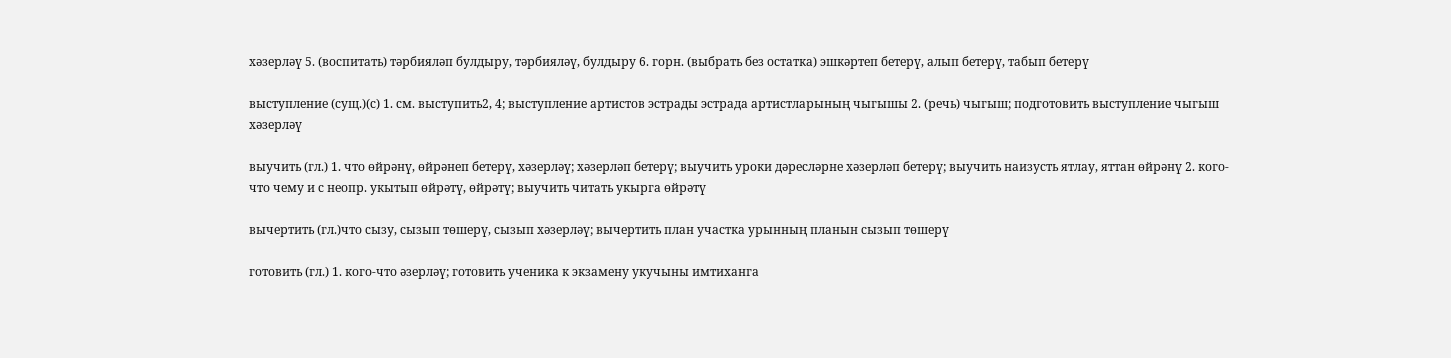хәзерләү 5. (воспитать) тәрбияләп булдыру, тәрбияләү, булдыру 6. горн. (выбрать без остатка) эшкәртеп бетерү, алып бетерү, табып бетерү

выступление (сущ.)(с) 1. см. выступить2, 4; выступление артистов эстрады эстрада артистларының чыгышы 2. (речь) чыгыш; подготовить выступление чыгыш хәзерләү

выучить (гл.) 1. что өйрәнү, өйрәнеп бетерү, хәзерләү; хәзерләп бетерү; выучить уроки дәресләрне хәзерләп бетерү; выучить наизусть ятлау, яттан өйрәнү 2. кого-что чему и с неопр. укытып өйрәтү, өйрәтү; выучить читать укырга өйрәтү

вычертить (гл.)что сызу, сызып төшерү, сызып хәзерләү; вычертить план участка урынның планын сызып төшерү

готовить (гл.) 1. кого-что әзерләү; готовить ученика к экзамену укучыны имтиханга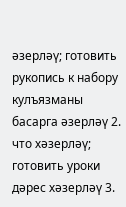әзерләү; готовить рукопись к набору кулъязманы басарга әзерләү 2. что хәзерләү; готовить уроки дәрес хәзерләү 3.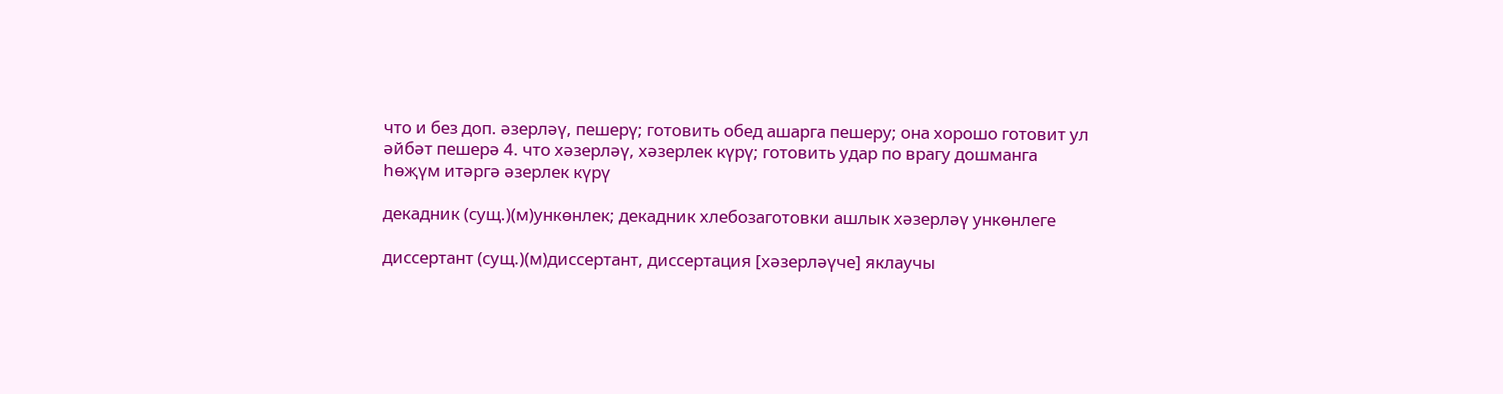что и без доп. әзерләү, пешерү; готовить обед ашарга пешеру; она хорошо готовит ул әйбәт пешерә 4. что хәзерләү, хәзерлек күрү; готовить удар по врагу дошманга һөҗүм итәргә әзерлек күрү

декадник (сущ.)(м)ункөнлек; декадник хлебозаготовки ашлык хәзерләү ункөнлеге

диссертант (сущ.)(м)диссертант, диссертация [хәзерләүче] яклаучы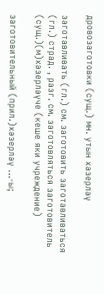дровозаготовки (сущ.) мн. утын хәзерләү

заготавливать (гл.) см. заготовить заготавливаться (гл.) страд. , разг. см. заготовляться заготовитель (сущ.)(м)хәзерләүче (кеше яки учреждение)

заготовительный (прил.)хәзерләү ...-ы;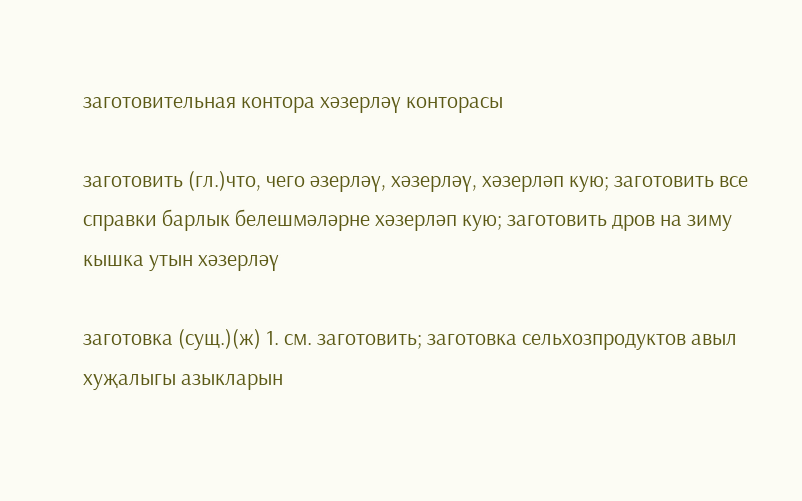заготовительная контора хәзерләү конторасы

заготовить (гл.)что, чего әзерләү, хәзерләү, хәзерләп кую; заготовить все справки барлык белешмәләрне хәзерләп кую; заготовить дров на зиму кышка утын хәзерләү

заготовка (сущ.)(ж) 1. см. заготовить; заготовка сельхозпродуктов авыл хуҗалыгы азыкларын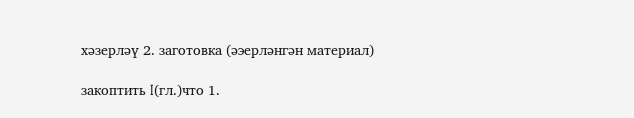хәзерләү 2. заготовка (әэерләнгән материал)

закоптить I(гл.)что 1.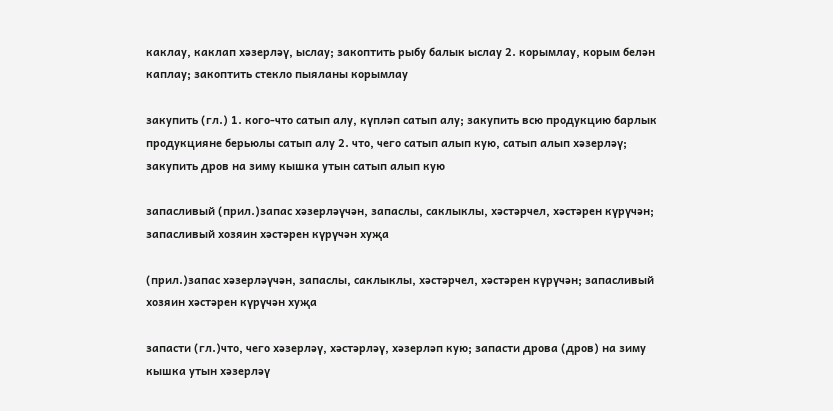каклау, каклап хәзерләү, ыслау; закоптить рыбу балык ыслау 2. корымлау, корым белән каплау; закоптить стекло пыяланы корымлау

закупить (гл.) 1. кого-что сатып алу, күпләп сатып алу; закупить всю продукцию барлык продукцияне берьюлы сатып алу 2. что, чего сатып алып кую, сатып алып хәзерләү; закупить дров на зиму кышка утын сатып алып кую

запасливый (прил.)запас хәзерләүчән, запаслы, саклыклы, хәстәрчел, хәстәрен күрүчән; запасливый хозяин хәстәрен күрүчән хуҗа

(прил.)запас хәзерләүчән, запаслы, саклыклы, хәстәрчел, хәстәрен күрүчән; запасливый хозяин хәстәрен күрүчән хуҗа

запасти (гл.)что, чего хәзерләү, хәстәрләү, хәзерләп кую; запасти дрова (дров) на зиму кышка утын хәзерләү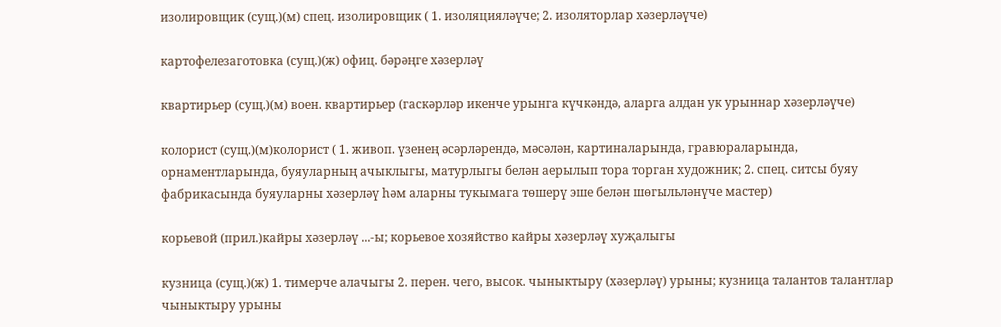изолировщик (сущ.)(м) спец. изолировщик ( 1. изоляцияләүче; 2. изоляторлар хәзерләүче)

картофелезаготовка (сущ.)(ж) офиц. бәрәңге хәзерләү

квартирьер (сущ.)(м) воен. квартирьер (гаскәрләр икенче урынга күчкәндә, аларга алдан ук урыннар хәзерләүче)

колорист (сущ.)(м)колорист ( 1. живоп. үзенең әсәрләрендә, мәсәлән, картиналарында, гравюраларында, орнаментларында, буяуларның ачыклыгы, матурлыгы белән аерылып тора торган художник; 2. спец. ситсы буяу фабрикасында буяуларны хәзерләү һәм аларны тукымага төшерү эше белән шөгыльләнүче мастер)

корьевой (прил.)кайры хәзерләү ...-ы; корьевое хозяйство кайры хәзерләү хуҗалыгы

кузница (сущ.)(ж) 1. тимерче алачыгы 2. перен. чего, высок. чыныктыру (хәзерләү) урыны; кузница талантов талантлар чыныктыру урыны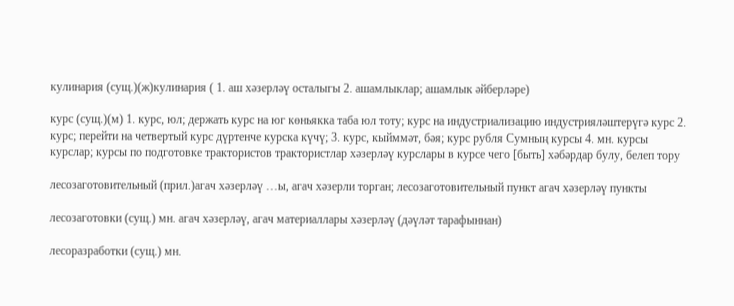кулинария (сущ.)(ж)кулинария ( 1. аш хәзерләү осталыгы 2. ашамлыклар; ашамлык әйберләре)

курс (сущ.)(м) 1. курс, юл; держать курс на юг көньякка таба юл тоту; курс на индустриализацию индустрияләштерүгә курс 2. курс; перейти на четвертый курс дүртенче курска күчү; 3. курс, кыйммәт, бәя; курс рубля Сумның курсы 4. мн. курсы курслар; курсы по подготовке трактористов трактористлар хәзерләү курслары в курсе чего [быть] хәбәрдар булу, белеп тору

лесозаготовительный (прил.)агач хәзерләү …ы, агач хәзерли торган; лесозаготовительный пункт агач хәзерләү пункты

лесозаготовки (сущ.) мн. агач хәзерләү, агач материаллары хәзерләү (дәүләт тарафыннан)

лесоразработки (сущ.) мн.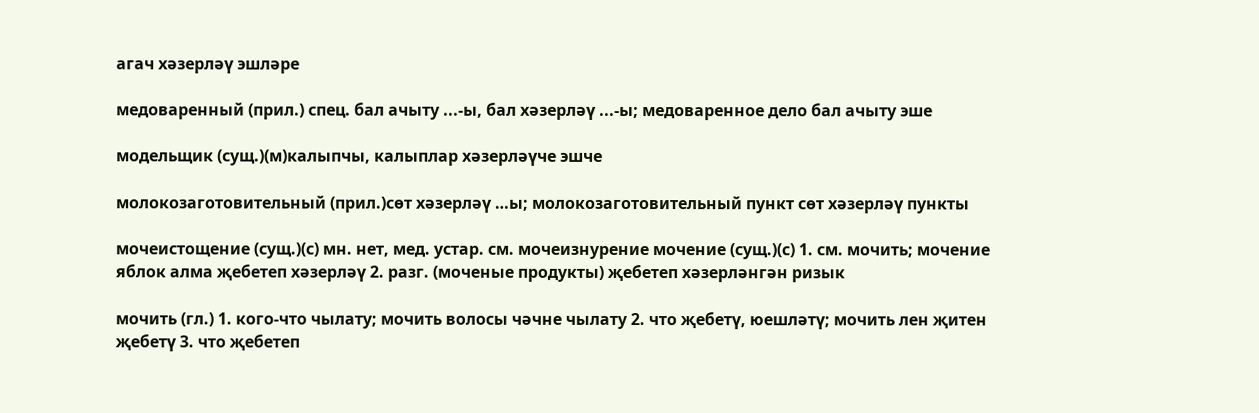агач хәзерләү эшләре

медоваренный (прил.) спец. бал ачыту ...-ы, бал хәзерләү ...-ы; медоваренное дело бал ачыту эше

модельщик (сущ.)(м)калыпчы, калыплар хәзерләүче эшче

молокозаготовительный (прил.)сөт хәзерләү …ы; молокозаготовительный пункт сөт хәзерләү пункты

мочеистощение (сущ.)(с) мн. нет, мед. устар. см. мочеизнурение мочение (сущ.)(с) 1. см. мочить; мочение яблок алма җебетеп хәзерләү 2. разг. (моченые продукты) җебетеп хәзерләнгән ризык

мочить (гл.) 1. кого-что чылату; мочить волосы чәчне чылату 2. что җебетү, юешләтү; мочить лен җитен җебетү 3. что җебетеп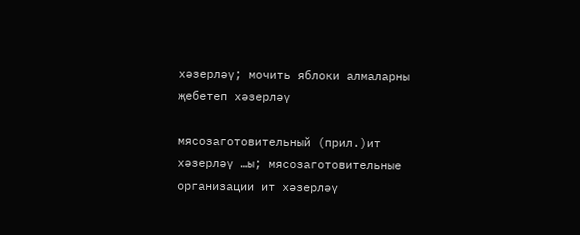хәзерләү; мочить яблоки алмаларны җебетеп хәзерләү

мясозаготовительный (прил.)ит хәзерләү …ы; мясозаготовительные организации ит хәзерләү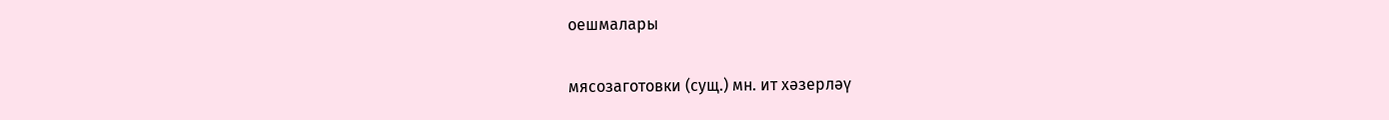оешмалары

мясозаготовки (сущ.) мн. ит хәзерләү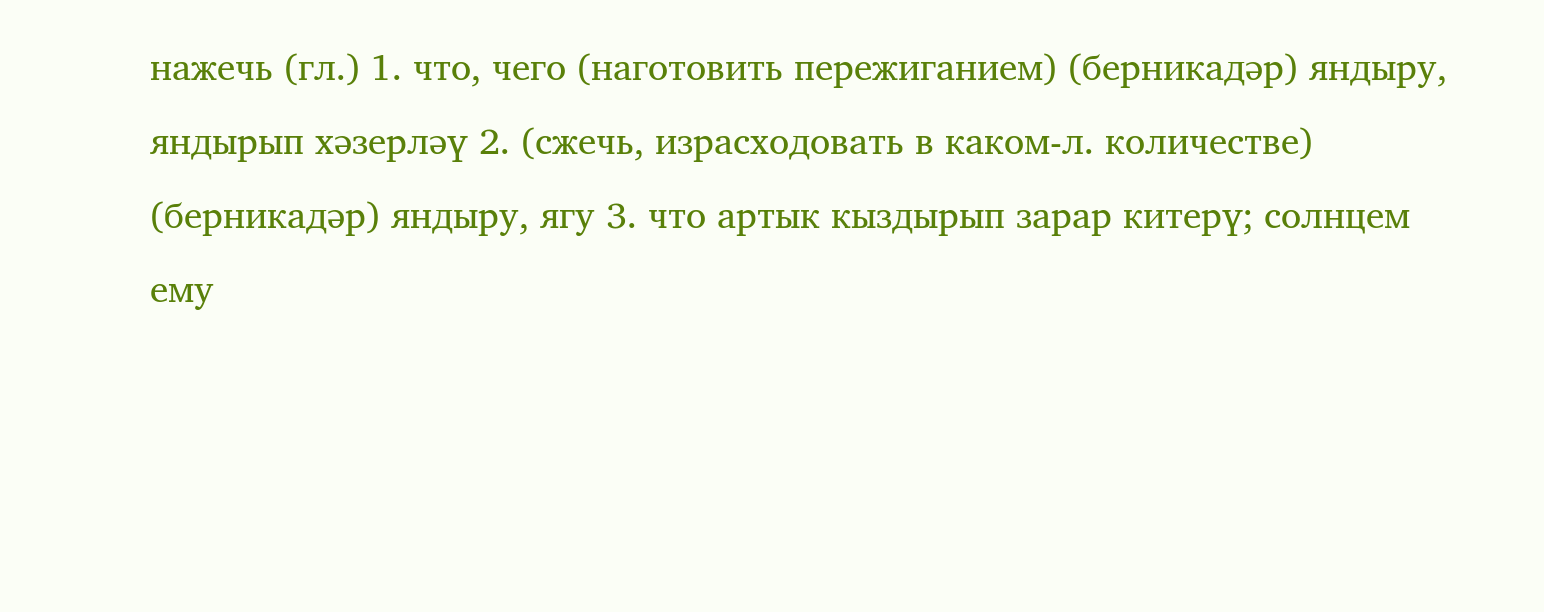нажечь (гл.) 1. что, чего (наготовить пережиганием) (берникадәр) яндыру, яндырып хәзерләү 2. (сжечь, израсходовать в каком-л. количестве) (берникадәр) яндыру, ягу 3. что артык кыздырып зарар китерү; солнцем ему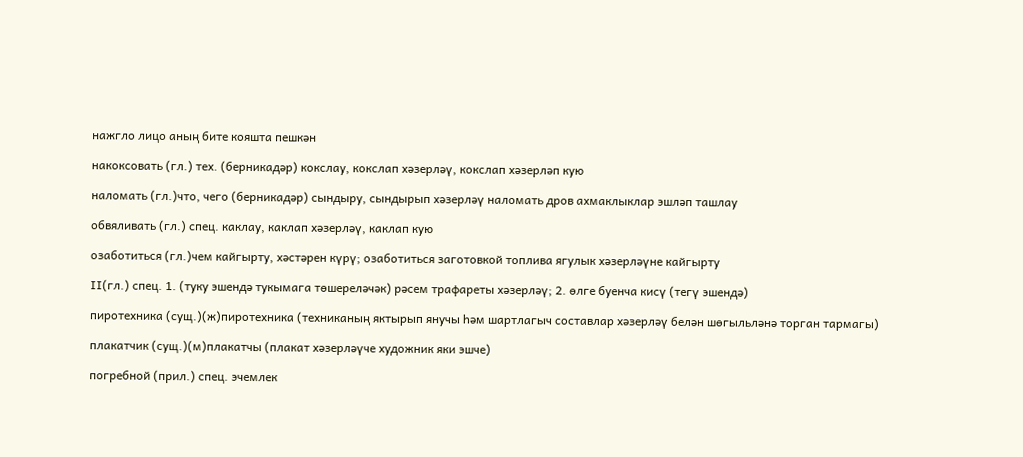нажгло лицо аның бите кояшта пешкән

накоксовать (гл.) тех. (берникадәр) кокслау, кокслап хәзерләү, кокслап хәзерләп кую

наломать (гл.)что, чего (берникадәр) сындыру, сындырып хәзерләү наломать дров ахмаклыклар эшләп ташлау

обвяливать (гл.) спец. каклау, каклап хәзерләү, каклап кую

озаботиться (гл.)чем кайгырту, хәстәрен күрү; озаботиться заготовкой топлива ягулык хәзерләүне кайгырту

II(гл.) спец. 1. (туку эшендә тукымага төшереләчәк) рәсем трафареты хәзерләү; 2. өлге буенча кисү (тегү эшендә)

пиротехника (сущ.)(ж)пиротехника (техниканың яктырып янучы һәм шартлагыч составлар хәзерләү белән шөгыльләнә торган тармагы)

плакатчик (сущ.)(м)плакатчы (плакат хәзерләүче художник яки эшче)

погребной (прил.) спец. эчемлек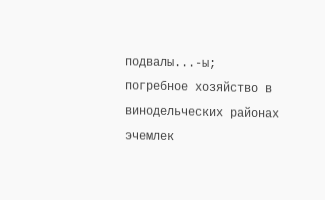подвалы...-ы; погребное хозяйство в винодельческих районах эчемлек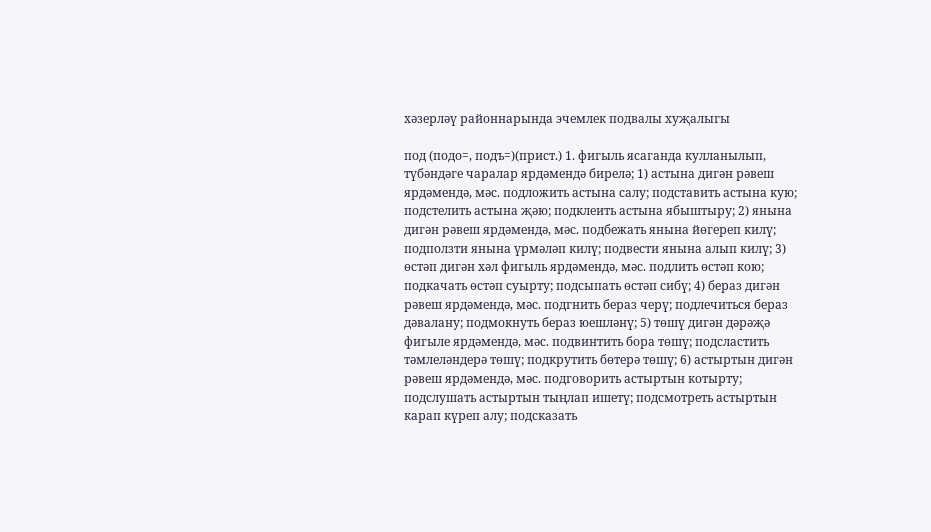хәзерләү районнарында эчемлек подвалы хуҗалыгы

под (подо=, подъ=)(прист.) 1. фигыль ясаганда кулланылып, түбәндәге чаралар ярдәмендә бирелә; 1) астына дигән рәвеш ярдәмендә, мәс. подложить астына салу; подставить астына кую; подстелить астына җәю; подклеить астына ябыштыру; 2) янына дигән рәвеш ярдәмендә, мәс. подбежать янына йөгереп килү; подползти янына үрмәләп килү; подвести янына алып килү; 3) өстәп дигән хәл фигыль ярдәмендә, мәс. подлить өстәп кою; подкачать өстәп суырту; подсыпать өстәп сибү; 4) бераз дигән рәвеш ярдәмендә, мәс. подгнить бераз черү; подлечиться бераз дәвалану; подмокнуть бераз юешләнү; 5) төшү дигән дәрәҗә фигыле ярдәмендә, мәс. подвинтить бора төшү; подсластить тәмлеләндерә төшү; подкрутить бөтерә төшү; 6) астыртын дигән рәвеш ярдәмендә, мәс. подговорить астыртын котырту; подслушать астыртын тыңлап ишетү; подсмотреть астыртын карап күреп алу; подсказать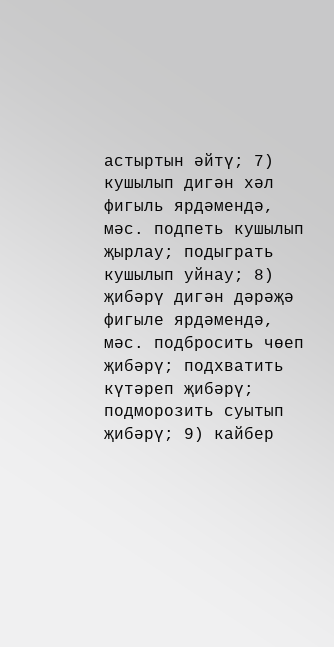астыртын әйтү; 7) кушылып дигән хәл фигыль ярдәмендә, мәс. подпеть кушылып җырлау; подыграть кушылып уйнау; 8) җибәрү дигән дәрәҗә фигыле ярдәмендә, мәс. подбросить чөеп җибәрү; подхватить күтәреп җибәрү; подморозить суытып җибәрү; 9) кайбер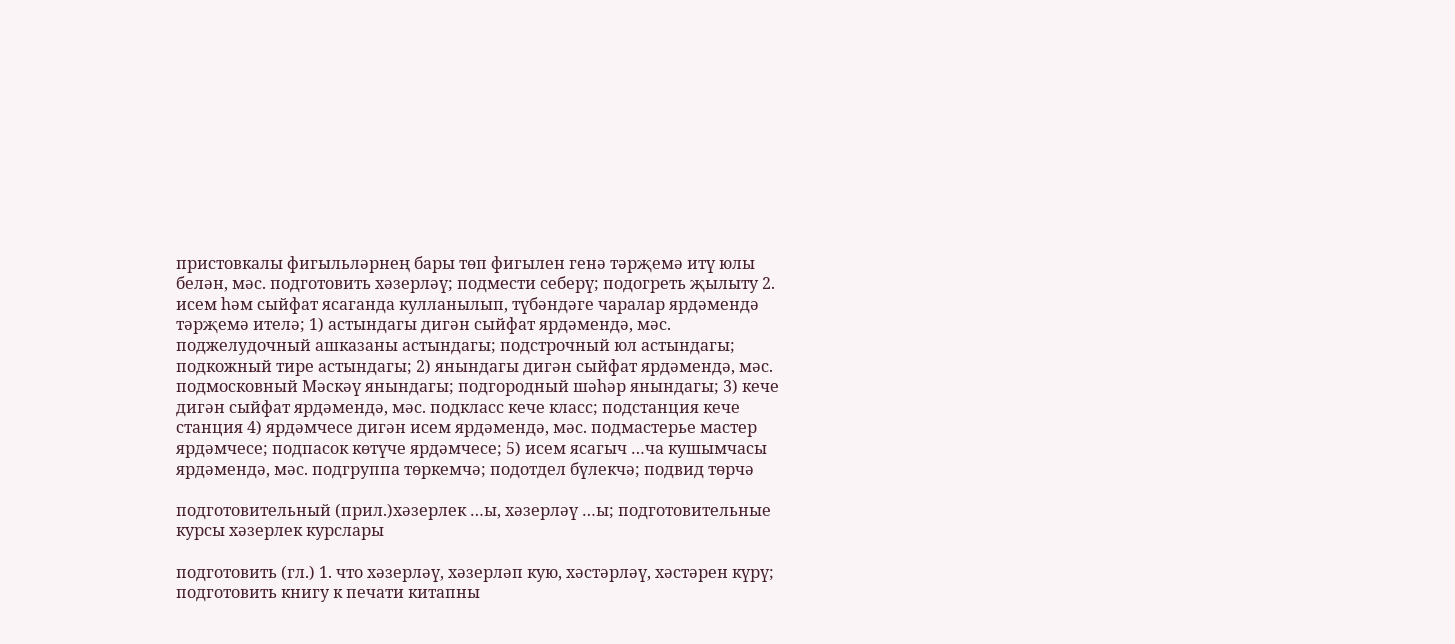пристовкалы фигыльләрнең бары төп фигылен генә тәрҗемә итү юлы белән, мәс. подготовить хәзерләү; подмести себерү; подогреть җылыту 2. исем һәм сыйфат ясаганда кулланылып, түбәндәге чаралар ярдәмендә тәрҗемә ителә; 1) астындагы дигән сыйфат ярдәмендә, мәс. поджелудочный ашказаны астындагы; подстрочный юл астындагы; подкожный тире астындагы; 2) янындагы дигән сыйфат ярдәмендә, мәс. подмосковный Мәскәү янындагы; подгородный шәһәр янындагы; 3) кече дигән сыйфат ярдәмендә, мәс. подкласс кече класс; подстанция кече станция 4) ярдәмчесе дигән исем ярдәмендә, мәс. подмастерье мастер ярдәмчесе; подпасок көтүче ярдәмчесе; 5) исем ясагыч …ча кушымчасы ярдәмендә, мәс. подгруппа төркемчә; подотдел бүлекчә; подвид төрчә

подготовительный (прил.)хәзерлек …ы, хәзерләү …ы; подготовительные курсы хәзерлек курслары

подготовить (гл.) 1. что хәзерләү, хәзерләп кую, хәстәрләү, хәстәрен күрү; подготовить книгу к печати китапны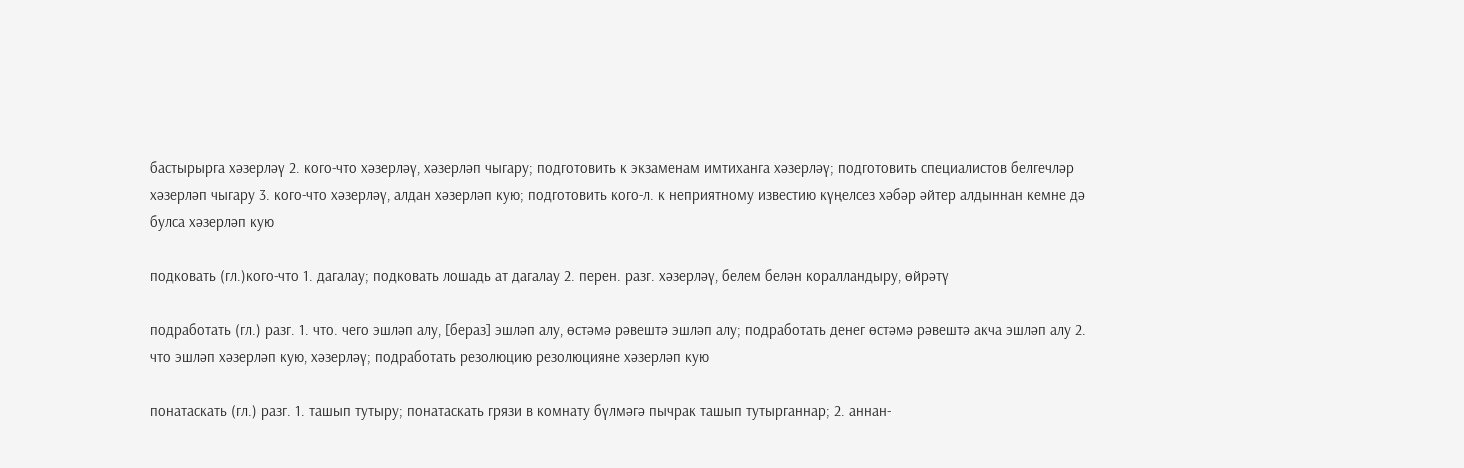бастырырга хәзерләү 2. кого-что хәзерләү, хәзерләп чыгару; подготовить к экзаменам имтиханга хәзерләү; подготовить специалистов белгечләр хәзерләп чыгару 3. кого-что хәзерләү, алдан хәзерләп кую; подготовить кого-л. к неприятному известию күңелсез хәбәр әйтер алдыннан кемне дә булса хәзерләп кую

подковать (гл.)кого-что 1. дагалау; подковать лошадь ат дагалау 2. перен. разг. хәзерләү, белем белән коралландыру, өйрәтү

подработать (гл.) разг. 1. что. чего эшләп алу, [бераз] эшләп алу, өстәмә рәвештә эшләп алу; подработать денег өстәмә рәвештә акча эшләп алу 2. что эшләп хәзерләп кую, хәзерләү; подработать резолюцию резолюцияне хәзерләп кую

понатаскать (гл.) разг. 1. ташып тутыру; понатаскать грязи в комнату бүлмәгә пычрак ташып тутырганнар; 2. аннан-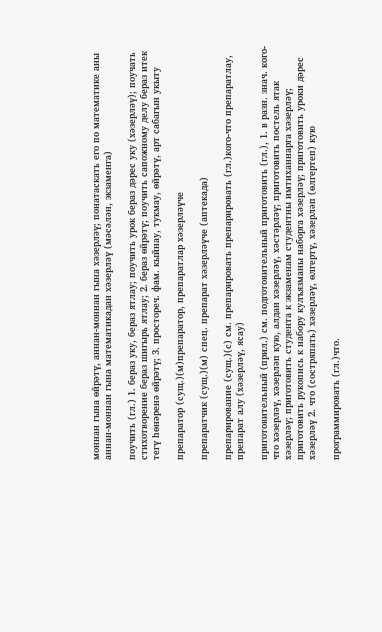моннан гына өйрәтү, аннан-моннан гына хәзерләү; понатаскать его по математике аны аннан-моннан гына математикадан хәзерләү (мәсәлән, экзаменга)

поучить (гл.) 1. бераз уку, бераз ятлау; поучить урок бераз дәрес уку (хәзерләү); поучать стихотворение бераз шигырь ятлау; 2. бераз өйрәтү; поучить сапожному делу бераз итек тегү һөнәренә өйрәтү; 3. простореч. фам. кыйнау, тукмау, өйрәтү, арт сабагын укыту

препаратор (сущ.)(м)препаратор, препаратлар хәзерләүче

препаратчик (сущ.)(м) спец. препарат хәзерләүче (аптекада)

препарирование (сущ.)(с) см. препарировать препарировать (гл.)кого-что препаратлау, препарат алу (хәзерләү, ясау)

приготовительный (прил.) см. подготовительный приготовить (гл.), 1. в разн. знач. кого-что хәзерләү, хәзерләп кую, алдан хәзерләү, хәстәрләү; приготовить постель ятак хәзерләү; приготовить студента к экзаменам студентны имтиханнарга хәзерләү; приготовить рукопись к набору кулъязманы наборга хәзерләү; приготовить уроки дәрес хәзерләү 2. что (состряпать) хәзерләү, өлгертү, хәзерләп (өлгертеп) кую

программировать (гл.)что.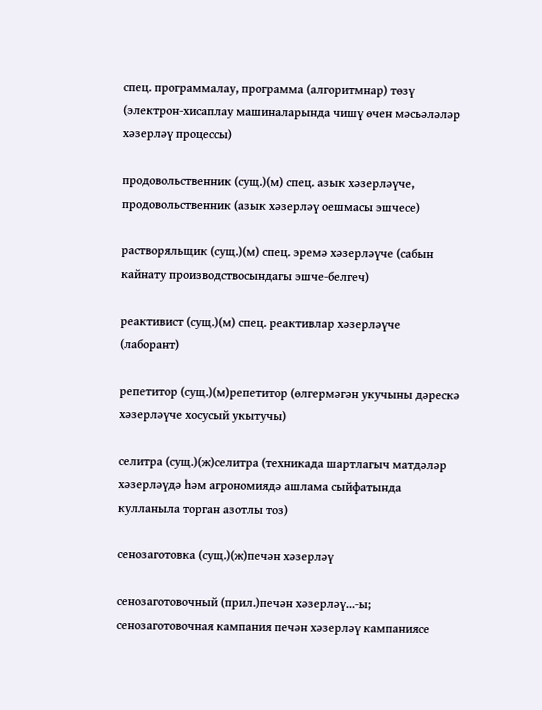спец. программалау, программа (алгоритмнар) төзү (электрон-хисаплау машиналарында чишү өчен мәсьәләләр хәзерләү процессы)

продовольственник (сущ.)(м) спец. азык хәзерләүче, продовольственник (азык хәзерләү оешмасы эшчесе)

растворяльщик (сущ.)(м) спец. эремә хәзерләүче (сабын кайнату производствосындагы эшче-белгеч)

реактивист (сущ.)(м) спец. реактивлар хәзерләүче (лаборант)

репетитор (сущ.)(м)репетитор (өлгермәгән укучыны дәрескә хәзерләүче хосусый укытучы)

селитра (сущ.)(ж)селитра (техникада шартлагыч матдәләр хәзерләүдә һәм агрономиядә ашлама сыйфатында кулланыла торган азотлы тоз)

сенозаготовка (сущ.)(ж)печән хәзерләү

сенозаготовочный (прил.)печән хәзерләү...-ы; сенозаготовочная кампания печән хәзерләү кампаниясе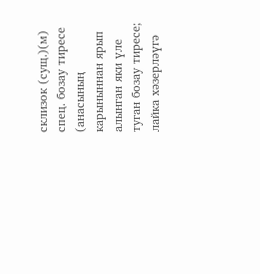склизок (сущ.)(м) спец. бозау тиресе (анасының карыныннан ярып алынган яки үле туган бозау тиресе; лайка хәзерләүгә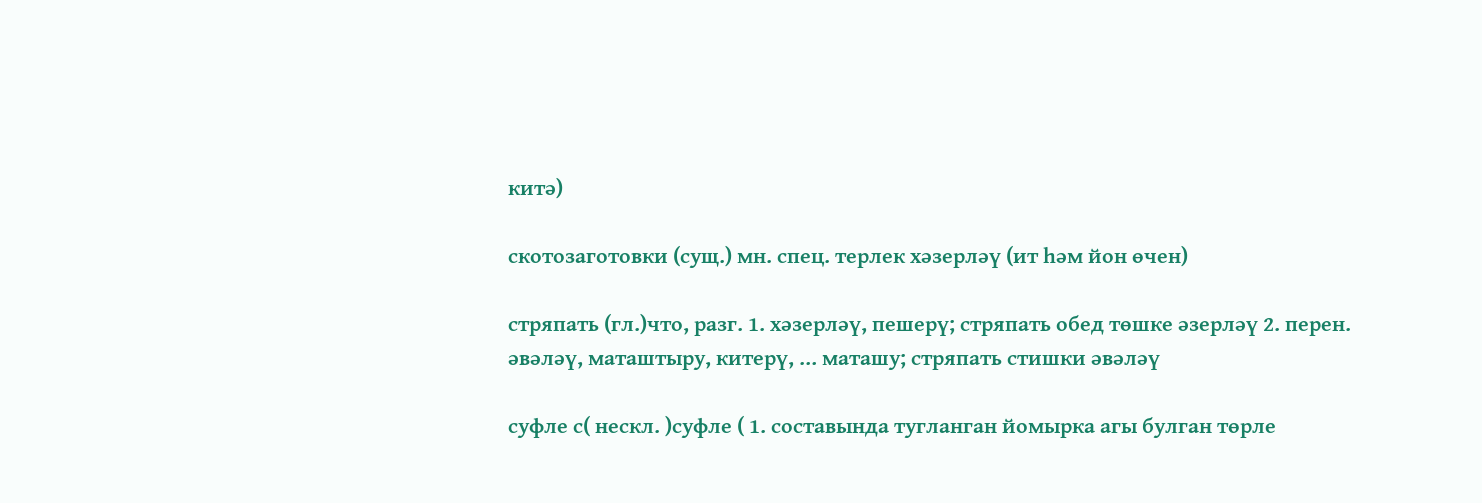китә)

скотозаготовки (сущ.) мн. спец. терлек хәзерләү (ит һәм йон өчен)

стряпать (гл.)что, разг. 1. хәзерләү, пешерү; стряпать обед төшке әзерләү 2. перен. әвәләү, маташтыру, китерү, … маташу; стряпать стишки әвәләү

суфле с( нескл. )суфле ( 1. составында тугланган йомырка агы булган төрле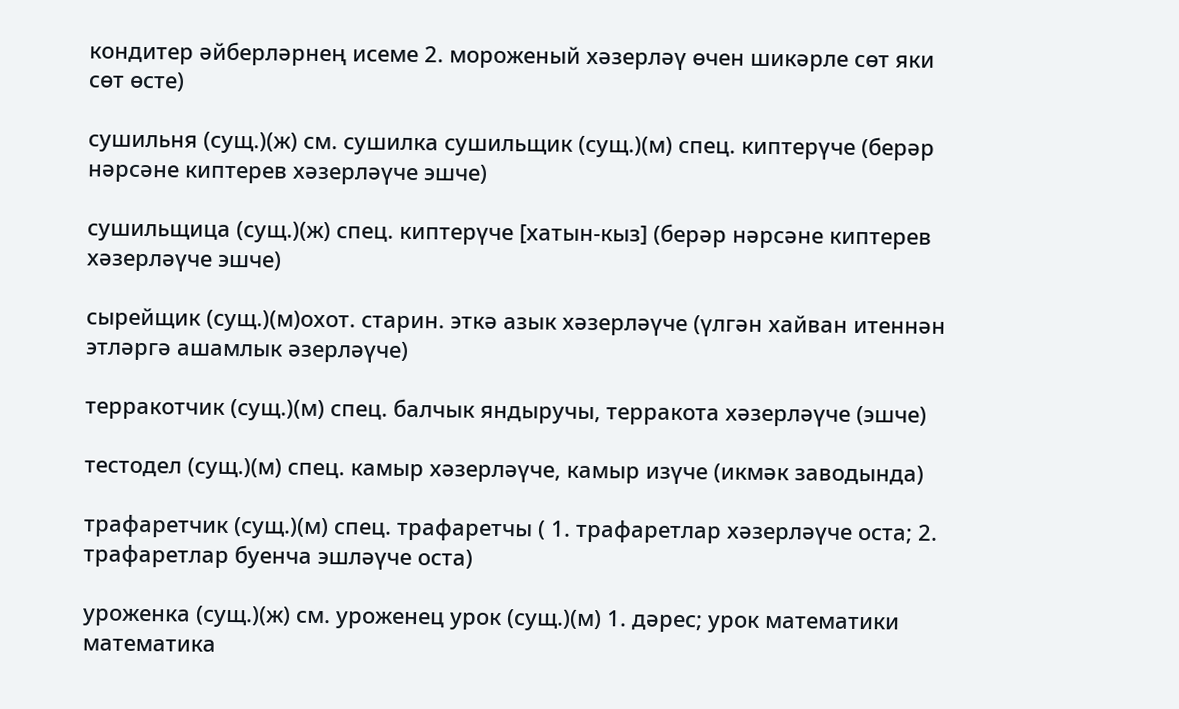кондитер әйберләрнең исеме 2. мороженый хәзерләү өчен шикәрле сөт яки сөт өсте)

сушильня (сущ.)(ж) см. сушилка сушильщик (сущ.)(м) спец. киптерүче (берәр нәрсәне киптерев хәзерләүче эшче)

сушильщица (сущ.)(ж) спец. киптерүче [хатын-кыз] (берәр нәрсәне киптерев хәзерләүче эшче)

сырейщик (сущ.)(м)охот. старин. эткә азык хәзерләүче (үлгән хайван итеннән этләргә ашамлык әзерләүче)

терракотчик (сущ.)(м) спец. балчык яндыручы, терракота хәзерләүче (эшче)

тестодел (сущ.)(м) спец. камыр хәзерләүче, камыр изүче (икмәк заводында)

трафаретчик (сущ.)(м) спец. трафаретчы ( 1. трафаретлар хәзерләүче оста; 2. трафаретлар буенча эшләүче оста)

уроженка (сущ.)(ж) см. уроженец урок (сущ.)(м) 1. дәрес; урок математики математика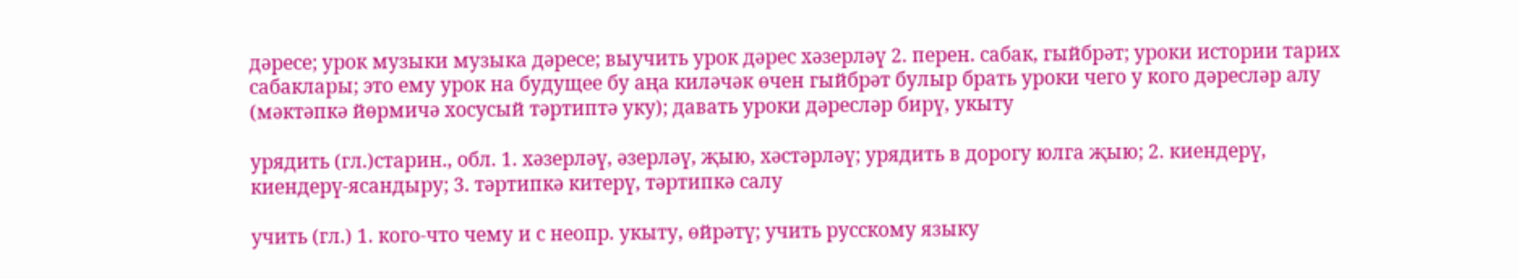дәресе; урок музыки музыка дәресе; выучить урок дәрес хәзерләү 2. перен. сабак, гыйбрәт; уроки истории тарих сабаклары; это ему урок на будущее бу аңа киләчәк өчен гыйбрәт булыр брать уроки чего у кого дәресләр алу (мәктәпкә йөрмичә хосусый тәртиптә уку); давать уроки дәресләр бирү, укыту

урядить (гл.)старин., обл. 1. хәзерләү, әзерләү, җыю, хәстәрләү; урядить в дорогу юлга җыю; 2. киендерү, киендерү-ясандыру; 3. тәртипкә китерү, тәртипкә салу

учить (гл.) 1. кого-что чему и с неопр. укыту, өйрәтү; учить русскому языку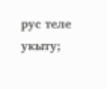рус теле укыту;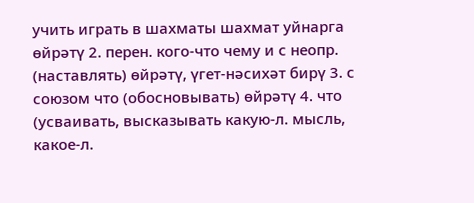учить играть в шахматы шахмат уйнарга өйрәтү 2. перен. кого-что чему и с неопр. (наставлять) өйрәтү, үгет-нәсихәт бирү 3. с союзом что (обосновывать) өйрәтү 4. что (усваивать, высказывать какую-л. мысль, какое-л.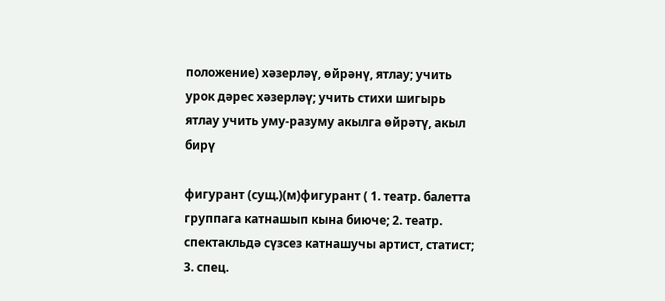положение) хәзерләү, өйрәнү, ятлау; учить урок дәрес хәзерләү; учить стихи шигырь ятлау учить уму-разуму акылга өйрәтү, акыл бирү

фигурант (сущ.)(м)фигурант ( 1. театр. балетта группага катнашып кына биюче; 2. театр. спектакльдә сүзсез катнашучы артист, статист; 3. спец.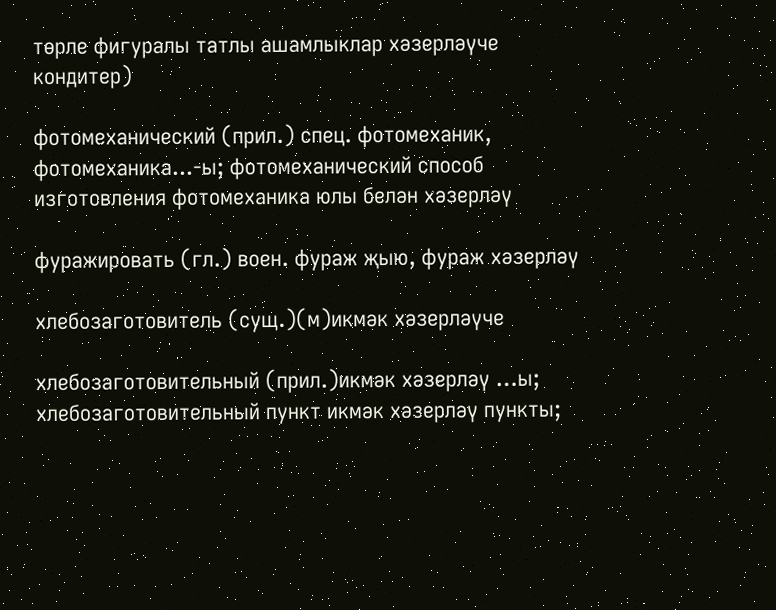төрле фигуралы татлы ашамлыклар хәзерләүче кондитер)

фотомеханический (прил.) спец. фотомеханик, фотомеханика...-ы; фотомеханический способ изготовления фотомеханика юлы белән хәзерләү

фуражировать (гл.) воен. фураж җыю, фураж хәзерләү

хлебозаготовитель (сущ.)(м)икмәк хәзерләүче

хлебозаготовительный (прил.)икмәк хәзерләү …ы; хлебозаготовительный пункт икмәк хәзерләү пункты;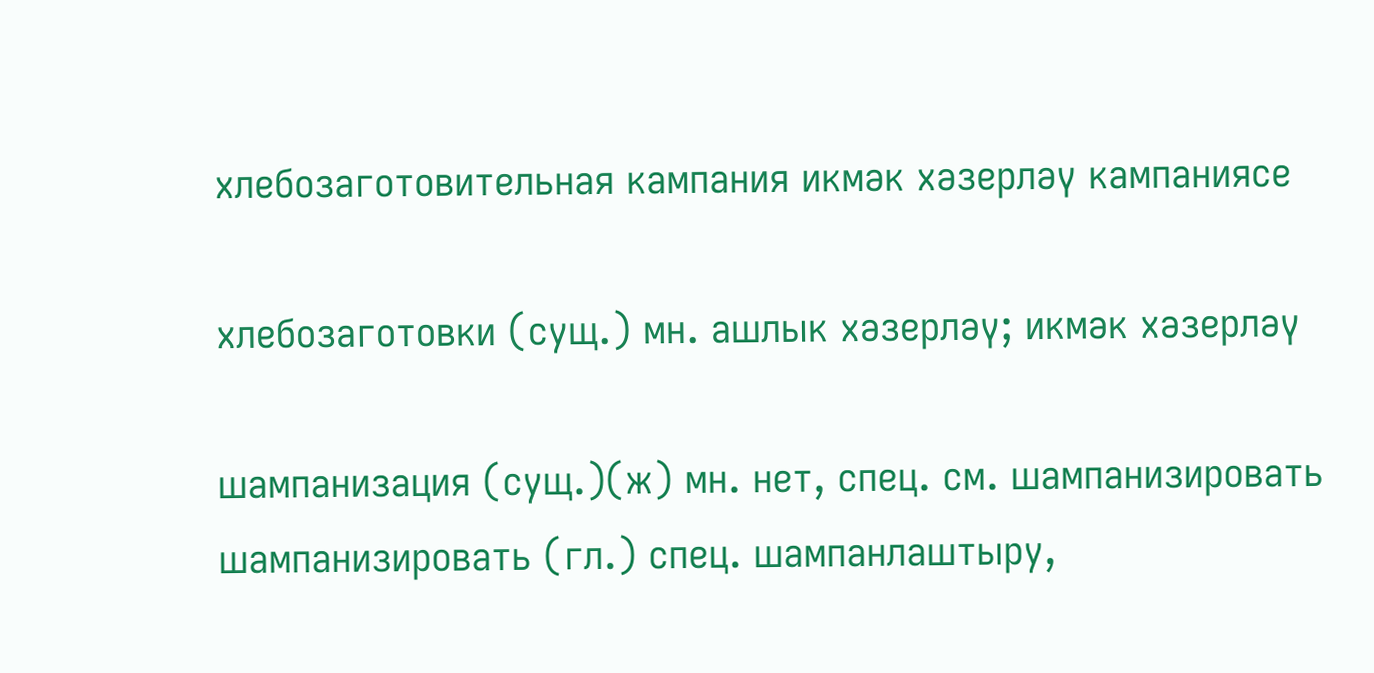хлебозаготовительная кампания икмәк хәзерләү кампаниясе

хлебозаготовки (сущ.) мн. ашлык хәзерләү; икмәк хәзерләү

шампанизация (сущ.)(ж) мн. нет, спец. см. шампанизировать шампанизировать (гл.) спец. шампанлаштыру,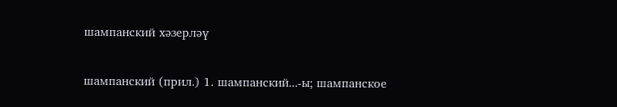шампанский хәзерләү

шампанский (прил.) 1. шампанский...-ы; шампанское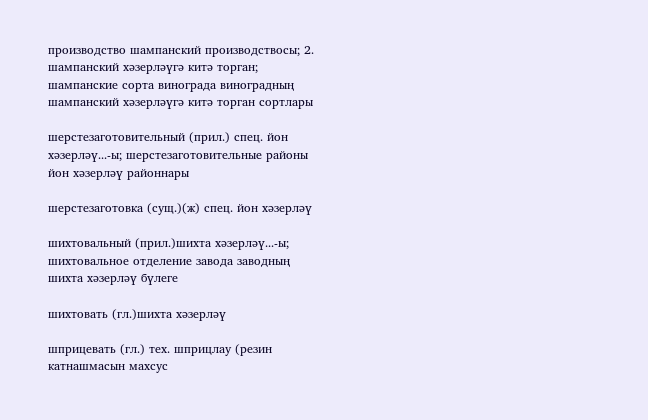производство шампанский производствосы; 2. шампанский хәзерләүгә китә торган; шампанские сорта винограда виноградның шампанский хәзерләүгә китә торган сортлары

шерстезаготовительный (прил.) спец. йон хәзерләү...-ы; шерстезаготовительные районы йон хәзерләү районнары

шерстезаготовка (сущ.)(ж) спец. йон хәзерләү

шихтовальный (прил.)шихта хәзерләү...-ы; шихтовальное отделение завода заводның шихта хәзерләү бүлеге

шихтовать (гл.)шихта хәзерләү

шприцевать (гл.) тех. шприцлау (резин катнашмасын махсус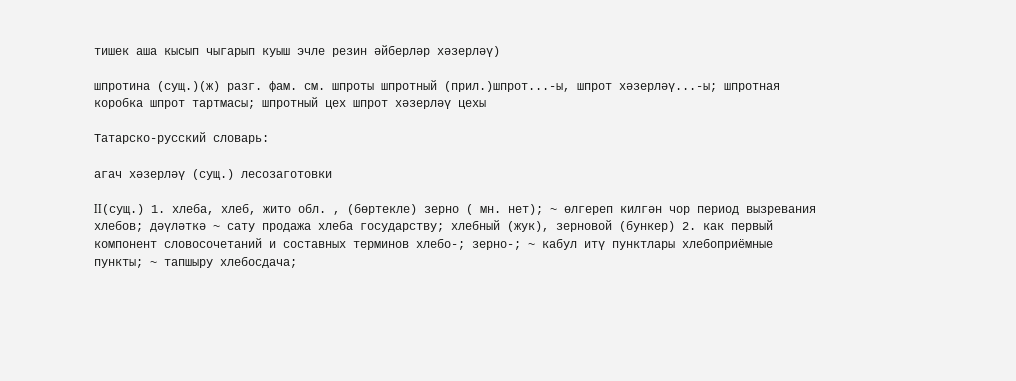тишек аша кысып чыгарып куыш эчле резин әйберләр хәзерләү)

шпротина (сущ.)(ж) разг. фам. см. шпроты шпротный (прил.)шпрот...-ы, шпрот хәзерләү...-ы; шпротная коробка шпрот тартмасы; шпротный цех шпрот хәзерләү цехы

Татарско-русский словарь:

агач хәзерләү (сущ.) лесозаготовки

II(сущ.) 1. хлеба, хлеб, жито обл. , (бөртекле) зерно ( мн. нет); ~ өлгереп килгән чор период вызревания хлебов; дәүләткә ~ сату продажа хлеба государству; хлебный (жук), зерновой (бункер) 2. как первый компонент словосочетаний и составных терминов хлебо-; зерно-; ~ кабул итү пунктлары хлебоприёмные пункты; ~ тапшыру хлебосдача;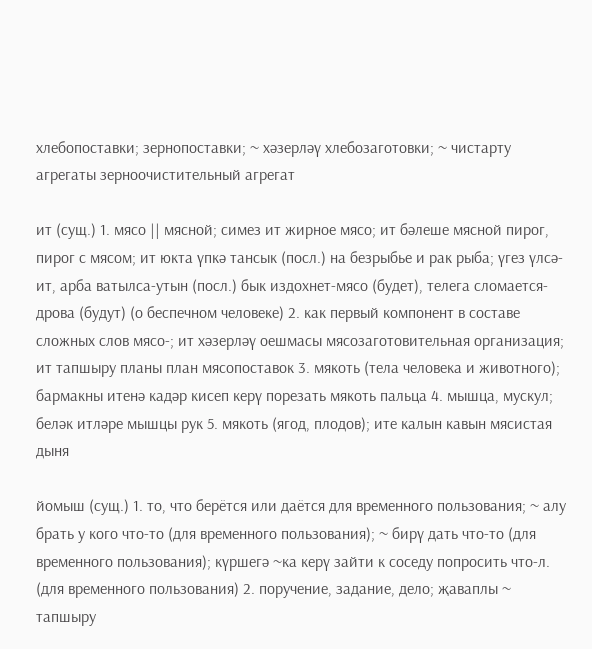хлебопоставки; зернопоставки; ~ хәзерләү хлебозаготовки; ~ чистарту агрегаты зерноочистительный агрегат

ит (сущ.) 1. мясо || мясной; симез ит жирное мясо; ит бәлеше мясной пирог, пирог с мясом; ит юкта үпкә тансык (посл.) на безрыбье и рак рыба; үгез үлсә-ит, арба ватылса-утын (посл.) бык издохнет-мясо (будет), телега сломается-дрова (будут) (о беспечном человеке) 2. как первый компонент в составе сложных слов мясо-; ит хәзерләү оешмасы мясозаготовительная организация; ит тапшыру планы план мясопоставок 3. мякоть (тела человека и животного); бармакны итенә кадәр кисеп керү порезать мякоть пальца 4. мышца, мускул; беләк итләре мышцы рук 5. мякоть (ягод, плодов); ите калын кавын мясистая дыня

йомыш (сущ.) 1. то, что берётся или даётся для временного пользования; ~ алу брать у кого что-то (для временного пользования); ~ бирү дать что-то (для временного пользования); күршегә ~ка керү зайти к соседу попросить что-л. (для временного пользования) 2. поручение, задание, дело; җаваплы ~ тапшыру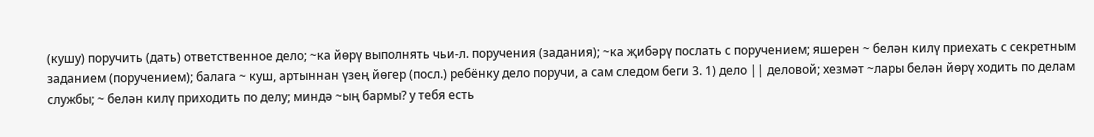(кушу) поручить (дать) ответственное дело; ~ка йөрү выполнять чьи-л. поручения (задания); ~ка җибәрү послать с поручением; яшерен ~ белән килү приехать с секретным заданием (поручением); балага ~ куш, артыннан үзең йөгер (посл.) ребёнку дело поручи, а сам следом беги 3. 1) дело || деловой; хезмәт ~лары белән йөрү ходить по делам службы; ~ белән килү приходить по делу; миндә ~ың бармы? у тебя есть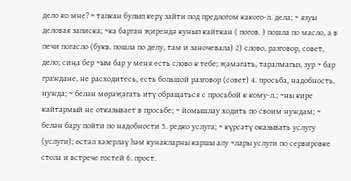дело ко мне? ~ тапкан булып керү зайти под предлогом какого-л. дела; ~ язуы деловая записка; ~ка барган җирендә кунып кайткан ( погов. ) пошла по масло, а в печи погасло (букв. пошла по делу, там и заночевала) 2) слово, разговор, совет, дело; сиңа бер ~ым бар у меня есть слово к тебе; җәмәгать, таралмагыз, зур ~ бар граждане, не расходитесь, есть большой разговор (совет) 4. просьба, надобность, нужда; ~ белән мөрәҗәгать итү обращаться с просьбой к кому-л.; ~ны кире кайтармый не отказывает в просьбе; ~ йомышлау ходить по своим нуждам; ~ белән бару пойти по надобности 5. редко услуга; ~ күрсәтү оказывать услугу (услуги); өстәл хәзерләү һәм кунакларны каршы алу ~лары услуги по сервировке стола и встрече гостей 6. прост.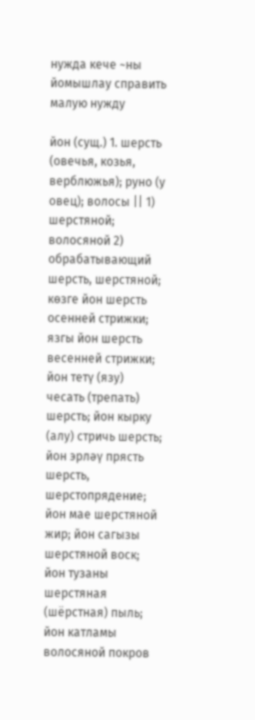нужда кече ~ны йомышлау справить малую нужду

йон (сущ.) 1. шерсть (овечья, козья, верблюжья); руно (у овец); волосы || 1) шерстяной; волосяной 2) обрабатывающий шерсть, шерстяной; көзге йон шерсть осенней стрижки; язгы йон шерсть весенней стрижки; йон тетү (язу) чесать (трепать) шерсть; йон кырку (алу) стричь шерсть; йон эрләү прясть шерсть, шерстопрядение; йон мае шерстяной жир; йон сагызы шерстяной воск; йон тузаны шерстяная (шёрстная) пыль; йон катламы волосяной покров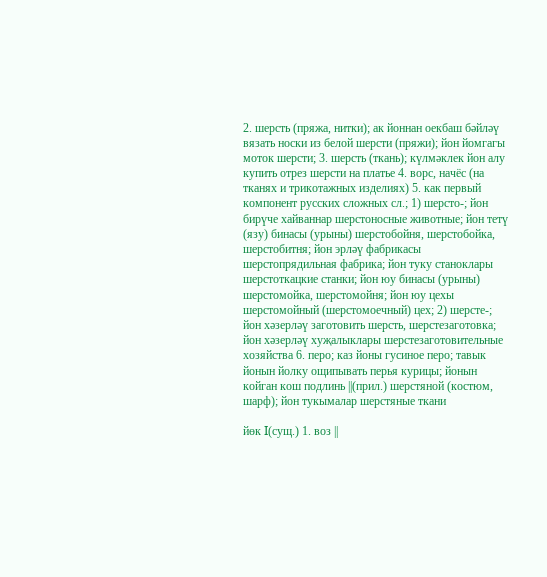2. шерсть (пряжа, нитки); ак йоннан оекбаш бәйләү вязать носки из белой шерсти (пряжи); йон йомгагы моток шерсти; 3. шерсть (ткань); күлмәклек йон алу купить отрез шерсти на платье 4. ворс, начёс (на тканях и трикотажных изделиях) 5. как первый компонент русских сложных сл.; 1) шерсто-; йон бирүче хайваннар шерстоносные животные; йон тетү (язу) бинасы (урыны) шерстобойня, шерстобойка, шерстобитня; йон эрләү фабрикасы шерстопрядильная фабрика; йон туку станоклары шерстоткацкие станки; йон юу бинасы (урыны) шерстомойка, шерстомойня; йон юу цехы шерстомойный (шерстомоечный) цех; 2) шерсте-; йон хәзерләү заготовить шерсть, шерстезаготовка; йон хәзерләү хуҗалыклары шерстезаготовительные хозяйства 6. перо; каз йоны гусиное перо; тавык йонын йолку ощипывать перья курицы; йонын койган кош подлинь ||(прил.) шерстяной (костюм, шарф); йон тукымалар шерстяные ткани

йөк I(сущ.) 1. воз ||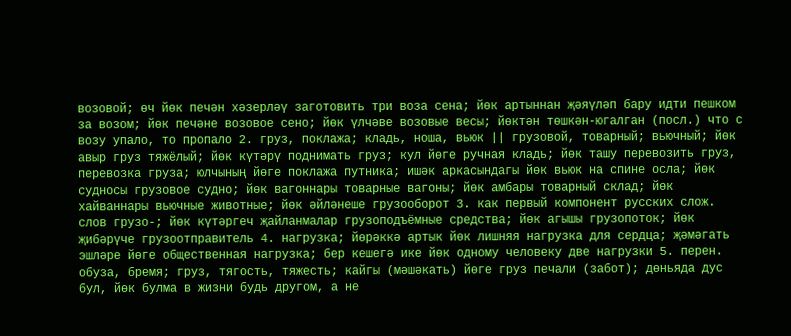возовой; өч йөк печән хәзерләү заготовить три воза сена; йөк артыннан җәяүләп бару идти пешком за возом; йөк печәне возовое сено; йөк үлчәве возовые весы; йөктән төшкән-югалган (посл.) что с возу упало, то пропало 2. груз, поклажа; кладь, ноша, вьюк || грузовой, товарный; вьючный; йөк авыр груз тяжёлый; йөк күтәрү поднимать груз; кул йөге ручная кладь; йөк ташу перевозить груз, перевозка груза; юлчының йөге поклажа путника; ишәк аркасындагы йөк вьюк на спине осла; йөк судносы грузовое судно; йөк вагоннары товарные вагоны; йөк амбары товарный склад; йөк хайваннары вьючные животные; йөк әйләнеше грузооборот 3. как первый компонент русских слож. слов грузо-; йөк күтәргеч җайланмалар грузоподъёмные средства; йөк агышы грузопоток; йөк җибәрүче грузоотправитель 4. нагрузка; йөрәккә артык йөк лишняя нагрузка для сердца; җәмәгать эшләре йөге общественная нагрузка; бер кешегә ике йөк одному человеку две нагрузки 5. перен. обуза, бремя; груз, тягость, тяжесть; кайгы (мәшәкать) йөге груз печали (забот); дөньяда дус бул, йөк булма в жизни будь другом, а не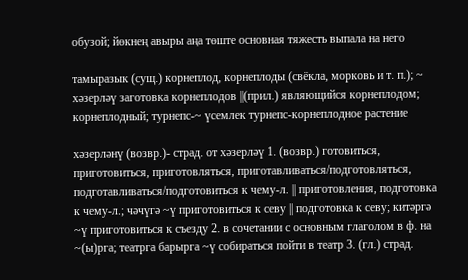обузой; йөкнең авыры аңа төште основная тяжесть выпала на него

тамыразык (сущ.) корнеплод, корнеплоды (свёкла, морковь и т. п.); ~ хәзерләү заготовка корнеплодов ||(прил.) являющийся корнеплодом; корнеплодный; турнепс-~ үсемлек турнепс-корнеплодное растение

хәзерләнү (возвр.)- страд. от хәзерләү 1. (возвр.) готовиться, приготовиться, приготовляться, приготавливаться/подготовляться, подготавливаться/подготовиться к чему-л. || приготовления, подготовка к чему-л.; чәчүгә ~ү приготовиться к севу || подготовка к севу; китәргә ~ү приготовиться к съезду 2. в сочетании с основным глаголом в ф. на ~(ы)рга; театрга барырга ~ү собираться пойти в театр 3. (гл.) страд.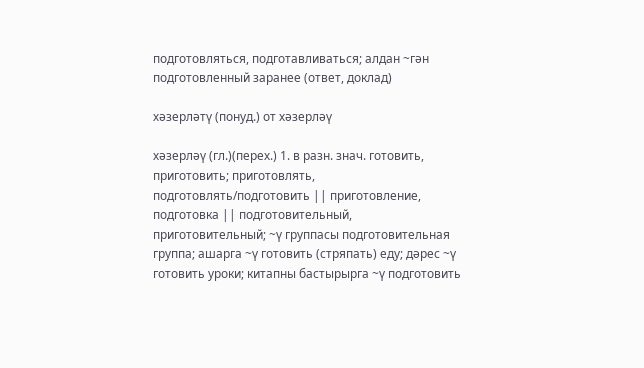подготовляться, подготавливаться; алдан ~гән подготовленный заранее (ответ, доклад)

хәзерләтү (понуд.) от хәзерләү

хәзерләү (гл.)(перех.) 1. в разн. знач. готовить, приготовить; приготовлять, подготовлять/подготовить || приготовление, подготовка || подготовительный, приготовительный; ~ү группасы подготовительная группа; ашарга ~ү готовить (стряпать) еду; дәрес ~ү готовить уроки; китапны бастырырга ~ү подготовить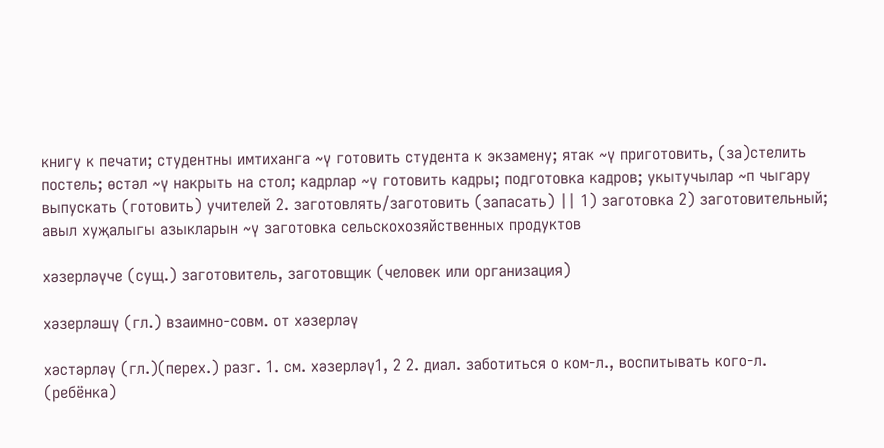книгу к печати; студентны имтиханга ~ү готовить студента к экзамену; ятак ~ү приготовить, (за)стелить постель; өстәл ~ү накрыть на стол; кадрлар ~ү готовить кадры; подготовка кадров; укытучылар ~п чыгару выпускать (готовить) учителей 2. заготовлять/заготовить (запасать) || 1) заготовка 2) заготовительный; авыл хуҗалыгы азыкларын ~ү заготовка сельскохозяйственных продуктов

хәзерләүче (сущ.) заготовитель, заготовщик (человек или организация)

хәзерләшү (гл.) взаимно-совм. от хәзерләү

хәстәрләү (гл.)(перех.) разг. 1. см. хәзерләү1, 2 2. диал. заботиться о ком-л., воспитывать кого-л. (ребёнка)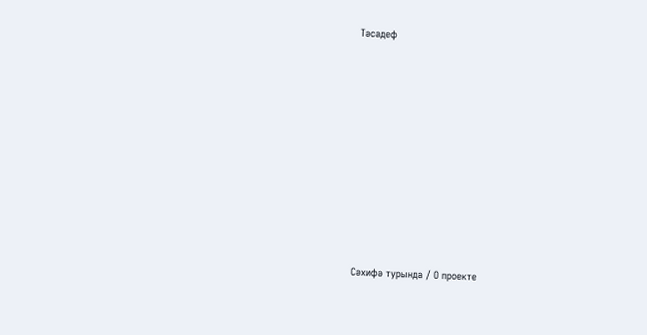Тәсадеф











Сәхифә турында / О проекте